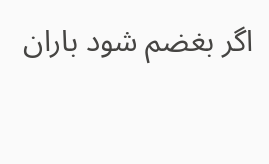اگر بغضم شود باران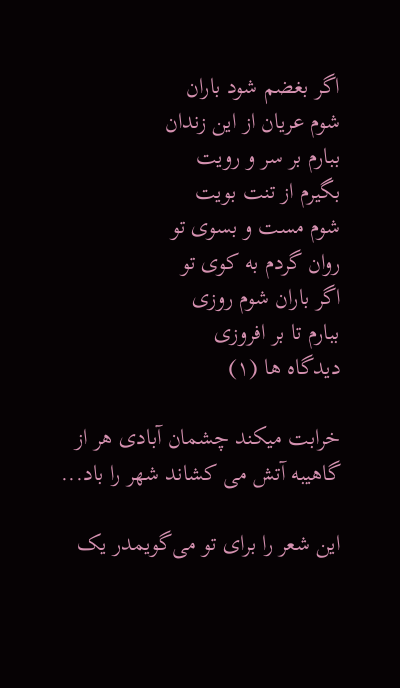اگر بغضم شود باران
شوم عریان از این زندان
ببارم بر سر و رویت
بگیرم از تنت بویت
شوم مست و بسوی تو
روان گردم به کوی تو
اگر باران شوم روزی
ببارم تا بر افروزی
دیدگاه ها (۱)

خرابت میکند چشمان آبادی هر از گاهیبه آتش می کشاند شهر را باد...

این شعر را برای تو می‌گویمدر یک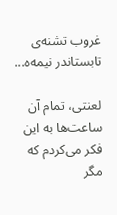غروب تشنه‌ی تابستاندر نیمه‌ه...

لعنتی، تمام آن ساعت‌ها به این فکر می‌کردم که مگر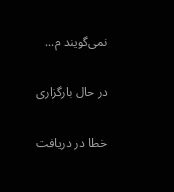نمی‌گویند م...

در حال بارگزاری

خطا در دریافت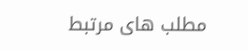مطلب های مرتبط